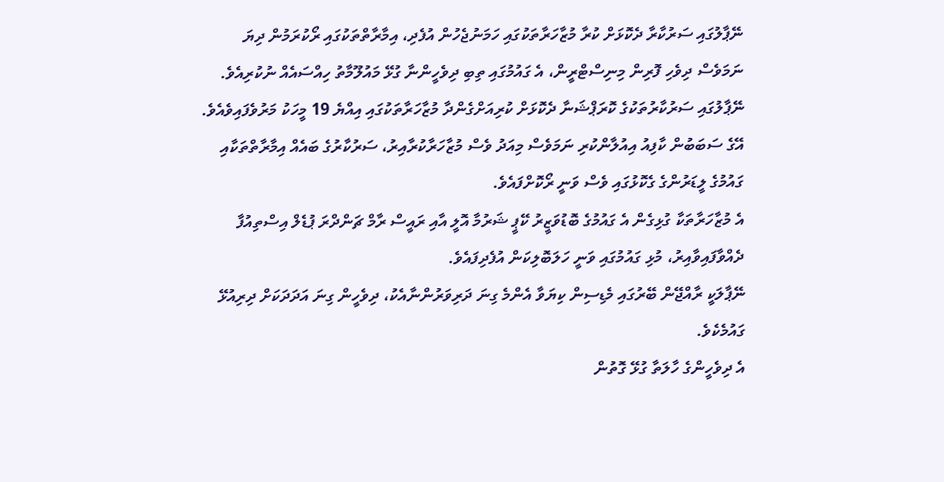ނޭޕާލުގައި ސަރުކާރާ ދެކޮޅަށް ކުރާ މުޒާހަރާތަކުގައި ހަމަނުޖެހުން އުފެދި، އިމާރާތްތަކުގައި ރޯކުރަމުން ދިޔަ ނަމަވެސް ދިވެހި ފޮރިން މިނިސްޓްރީން، އެ ގައުމުގައި ތިބި ދިވެހީންނާ ގުޅޭ މައުލޫމާތު ހިއްސައެއް ނުކުރިއެވެ.
ނޭޕާލުގައި ސަރުކާރުތަކުގެ ކޮރަޕްޝަނާ ދެކޮޅަށް ކުރިއަށްގެންދާ މުޒާހަރާތަކުގައި އިއްޔެ 19 މީހަކު މަރުވެފައިވެއެވެ. އޭގެ ސަބަބުން ކާފިއު އިއުލާންކުރި ނަމަވެސް މިއަދު ވެސް މުޒާހަރާކުރާއިރު، ސަރުކާރުގެ ބައެއް އިމާރާތްތަކާއި ގައުމުގެ ލީޑަރުންގެ ގެކޮޅުގައި ވެސް ވަނީ ރޯކޮށްފައެވެ.
އެ މުޒާހަރާތަކާ ގުޅިގެން އެ ގައުމުގެ ބޮޑުވަޒީރު ކޭޕީ ޝަރުމާ އޮލީ އާއި ރައީސް ރާމް ޗަންދްރަ ޕުޑެލް އިސްތިއުފާ ދެއްވާފައިވާއިރު، މުޅި ގައުމުގައި ވަނީ ހަލަބޮލިކަން އުފެދިފައެވެ.
ނޭޕާލަކީ ރާއްޖޭން ބޭރުގައި މެޑިސިން ކިޔަވާ އެންމެ ގިނަ ދަރިވަރުންނާއެކު، ދިވެހީން ގިނަ އަދަދަކަށް ދިރިއުޅޭ ގައުމެކެވެ.
އެ ދިވެހީންގެ ހާލަތާ ގުޅޭ ގޮތުން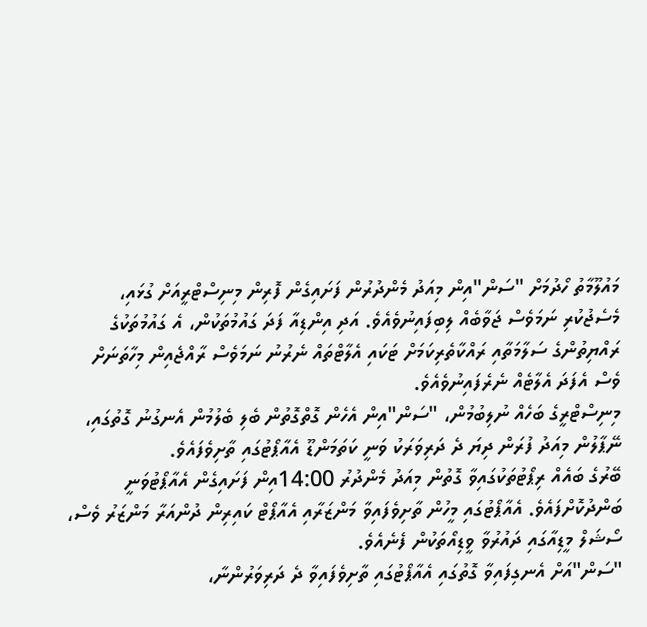މައުލޫމާތު ހޯދުމަށް "ސަން"އިން މިއަދު މެންދުރުން ފަށައިގެން ފޮރިން މިނިސްޓްރީއަށް ގުޅައި، މެސެޖުކުރި ނަމަވެސް ޖަވާބެއް ލިބިފައިނުވެއެވެ. އަދި އިންޑިއާ ފަދަ ގައުމުތަކުން، އެ ގައުމުތަކުގެ ރައްޔިތުންގެ ސަލާމަތާއި ރައްކާތެރިކަމަށް ޓަކައި އެލާޓްތައް ނެރުނު ނަމަވެސް ރާއްޖެއިން މިހާތަނަށް ވެސް އެފަދަ އެލާޓެއް ނެރެފައިނުވެއެވެ.
މިނިސްޓްރީގެ ބަހެއް ނުލިބުމުން، "ސަން"އިން އެހެން ގޮތްގޮތުން ބެލި ބެލުމުން އެނގުނު ގޮތުގައި، ނޭޕާލުން މިއަދު ފުރަން ދިޔަ ދެ ދަރިވަރަކު ވަނީ ކަތަމަންޑޫ އެއާޕޯޓުގައި ތާށިވެފައެވެ.
ބޭރުގެ ބައެއް ރިޕޯޓުތަކުގައިވާ ގޮތުން މިއަދު މެންދުރު 14:00އިން ފަށައިގެން އެއާޕޯޓުވަނީ ބަންދުކޮށްފައެވެ. އެއާޕޯޓުގައި މީހުން ތާށިވެފައިވާ މަންޒަރާއި އެއާޕޯޓް ކައިރިން ދުންއަރާ މަންޒަރު ވެސް، ސޯޝަލް މީޑިއާގައި ދައުރުވާ ވީޑިއޯތަކުން ފެނެއެވެ.
"ސަން"އަށް އެނގިފައިވާ ގޮތުގައި އެއާޕޯޓުގައި ތާށިވެފައިވާ ދެ ދަރިވަރުންނާ،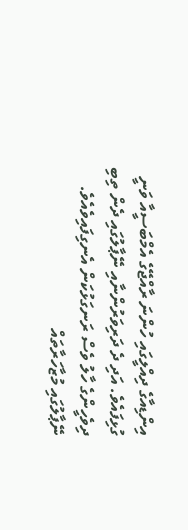އިންޑިއާގެ ދިއްލީގައި ހުންނަ ރާއްޖޭގެ އެމްބަސީއާ ވަނީ ގުޅިފައެވެ. އަދި ދެ ދަރިވަރުންނާއި ނޭޕާލުގައި ދެން ތިބި ދިވެހީންގެ ހާލު ވެސް ރަނގަޅުކަން އެނގިފައިވެއެވެ.
ނޭޕާލުގައި މުޒާހަރާތައް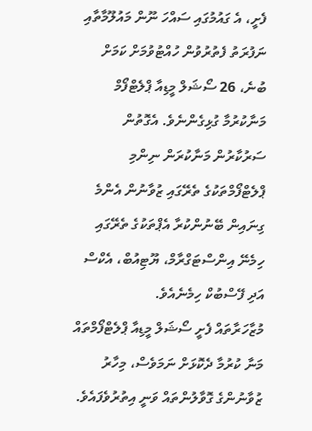ފެށީ، އެ ގައުމުގައި ސައްހަ ނޫން މައުލޫމާތާއި ނަފުރަތު ފެތުރުވުން ހުއްޓުވުމަށް ކަމަށް ބުނެ، 26 ސޯޝަލް މީޑިއާ ޕްލެޓްފޯމް މަނާކުރުމާ ގުޅިގެންނެވެ. އެގޮތުން ސަރުކާރުން މަނާކުރަން ނިންމި ޕްލެޓްފޯމްތަކުގެ ތެރޭގައި ޒުވާނުން އެންމެ ގިނައިން ބޭނުންކުރާ އެޕްތަކުގެ ތެރޭގައި ހިމެނޭ އިންސްޓަގްރާމް، ޔޫޓިއުބް، އެކްސް އަދި ފޭސްބުކް ހިމެނެއެވެ.
މުޒާހަރާތައް ފެށީ ސޯޝަލް މީޑިއާ ޕްލެޓްފޯމްތައް މަނާ ކުރުމާ ދެކޮޅަށް ނަމަވެސް، މިހާރު ޒުވާނުންގެ ގޮވާލުންތައް ވަނީ އިތުރުވެފައެވެ.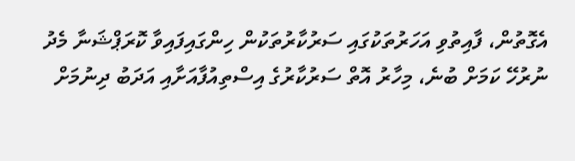އެގޮތުން، ފާއިތުވި އަހަރުތަކުގައި ސަރުކާރުތަކުން ހިންގައިފައިވާ ކޮރަޕްޝަނާ މެދު ނުރުހޭ ކަމަށް ބުނެ، މިހާރު އޮތް ސަރުކާރުގެ އިސްތިއުފާއަށާއި އަދަބު ދިނުމަށް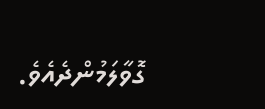ގޮވާލަމުންދެއެވެ.